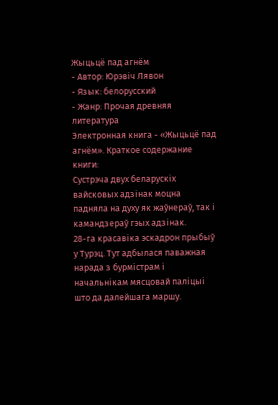Жыцьцё пад агнём
- Автор: Юрэвіч Лявон
- Язык: белорусский
- Жанр: Прочая древняя литература
Электронная книга - «Жыцьцё пад агнём». Краткое содержание книги:
Сустрэча двух беларускіх вайсковых адзінак моцна падняла на духу як жаўнераў, так і камандзераў гэых адзінак.
28-га красавіка эскадрон прыбыў у Турэц. Тут адбылася паважная нарада з бурмістрам і начальнікам мясцовай паліцыі што да далейшага маршу.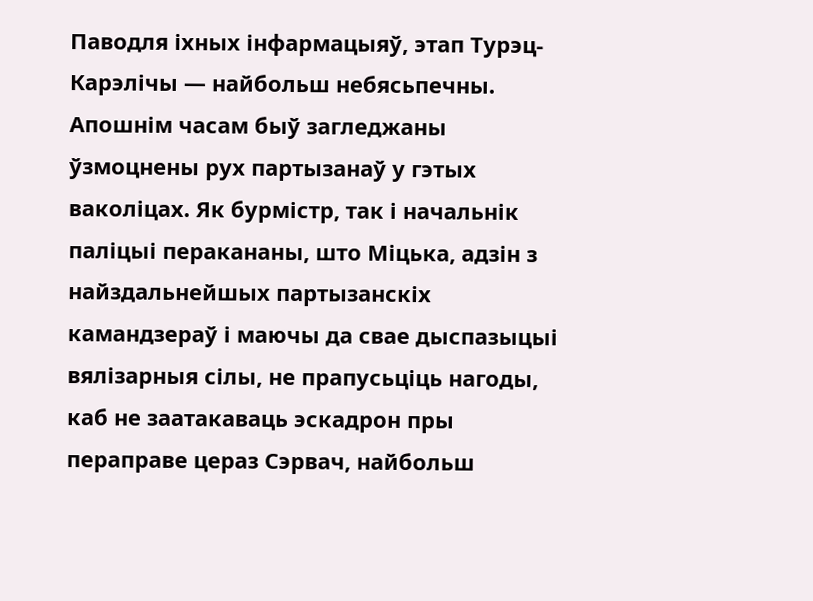Паводля іхных інфармацыяў, этап Турэц-Карэлічы — найбольш небясьпечны. Апошнім часам быў загледжаны ўзмоцнены рух партызанаў у гэтых ваколіцах. Як бурмістр, так і начальнік паліцыі перакананы, што Міцька, адзін з найздальнейшых партызанскіх камандзераў і маючы да свае дыспазыцыі вялізарныя сілы, не прапусьціць нагоды, каб не заатакаваць эскадрон пры пераправе цераз Сэрвач, найбольш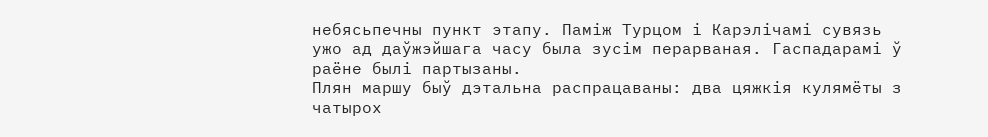небясьпечны пункт этапу. Паміж Турцом і Карэлічамі сувязь ужо ад даўжэйшага часу была зусім перарваная. Гаспадарамі ў раёне былі партызаны.
Плян маршу быў дэтальна распрацаваны: два цяжкія кулямёты з чатырох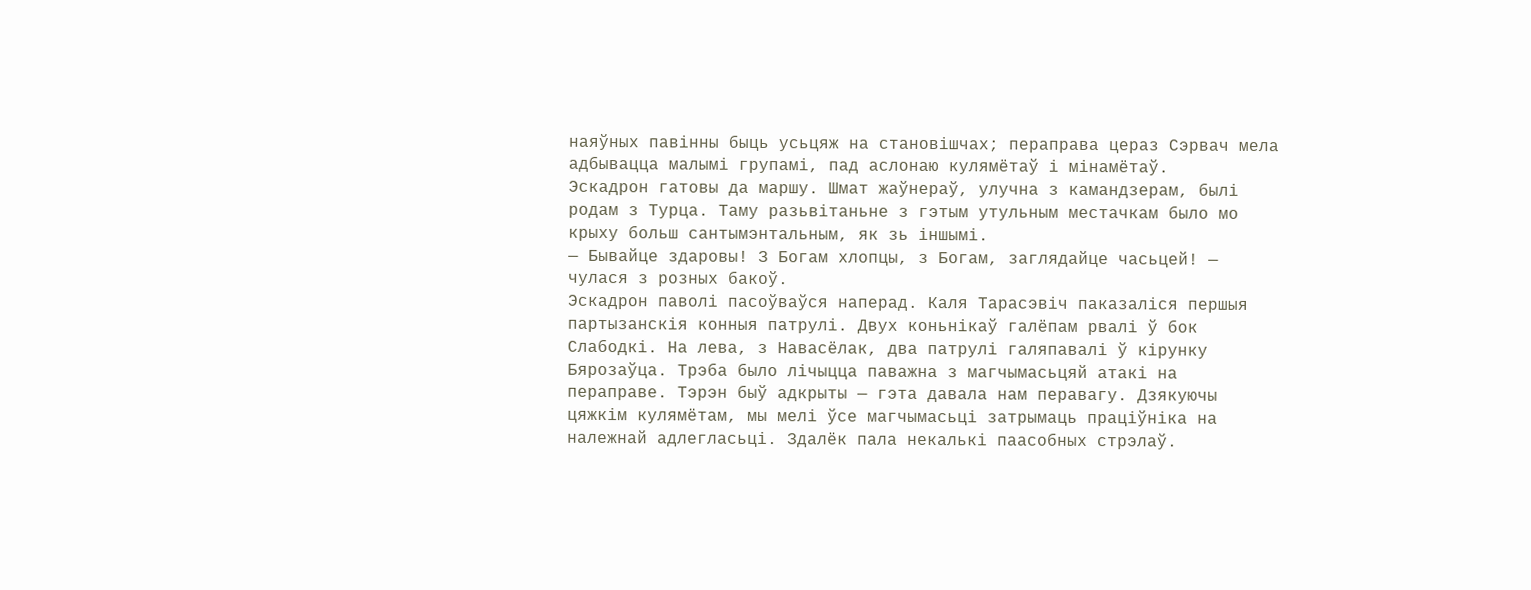наяўных павінны быць усьцяж на становішчах; пераправа цераз Сэрвач мела адбывацца малымі групамі, пад аслонаю кулямётаў і мінамётаў.
Эскадрон гатовы да маршу. Шмат жаўнераў, улучна з камандзерам, былі родам з Турца. Таму разьвітаньне з гэтым утульным местачкам было мо крыху больш сантымэнтальным, як зь іншымі.
— Бывайце здаровы! З Богам хлопцы, з Богам, заглядайце часьцей! — чулася з розных бакоў.
Эскадрон паволі пасоўваўся наперад. Каля Тарасэвіч паказаліся першыя партызанскія конныя патрулі. Двух коньнікаў галёпам рвалі ў бок Слабодкі. На лева, з Навасёлак, два патрулі галяпавалі ў кірунку Бярозаўца. Трэба было лічыцца паважна з магчымасьцяй атакі на пераправе. Тэрэн быў адкрыты — гэта давала нам перавагу. Дзякуючы цяжкім кулямётам, мы мелі ўсе магчымасьці затрымаць праціўніка на належнай адлегласьці. Здалёк пала некалькі паасобных стрэлаў.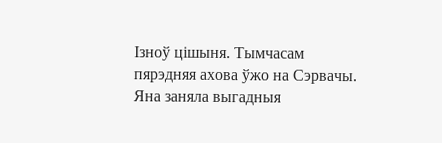Ізноў цішыня. Тымчасам пярэдняя ахова ўжо на Сэрвачы. Яна заняла выгадныя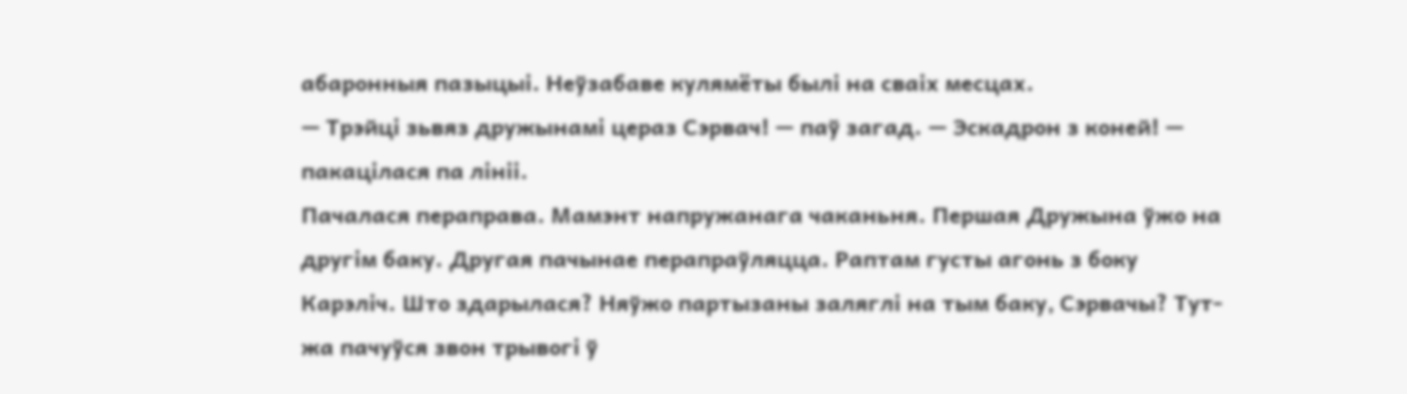абаронныя пазыцыі. Неўзабаве кулямёты былі на сваіх месцах.
— Трэйці зьвяз дружынамі цераз Сэрвач! — паў загад. — Эскадрон з коней! — пакацілася па лініі.
Пачалася пераправа. Мамэнт напружанага чаканьня. Першая Дружына ўжо на другім баку. Другая пачынае перапраўляцца. Раптам густы агонь з боку Карэліч. Што здарылася? Няўжо партызаны заляглі на тым баку, Сэрвачы? Тут-жа пачуўся звон трывогі ў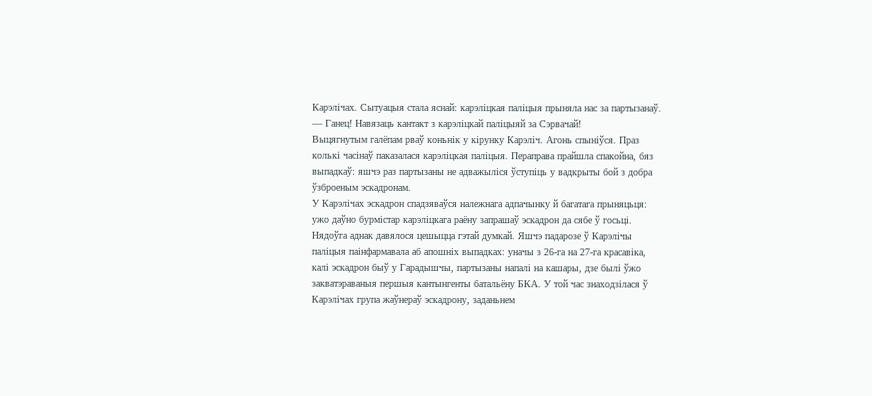Карэлічах. Сытуацыя стала яснай: карэліцкая паліцыя прыняла нас за партызанаў.
— Ганец! Навязаць кантакт з карэліцкай паліцыяй за Сэрвачай!
Выцягнутым галёпам рваў коньнік у кірунку Карэліч. Агонь спыніўся. Праз колькі часінаў паказалася карэліцкая паліцыя. Пераправа прайшла спакойна, бяз выпадкаў: яшчэ раз партызаны не адважыліся ўступіць у вадкрыты бой з добра ўзброеным эскадронам.
У Карэлічах эскадрон спадзяваўся належнага адпачынку й багатага прыняцьця: ужо даўно бурмістар карэліцкага раёну запрашаў эскадрон да сябе ў госьці. Нядоўга аднак давялося цешыцца гэтай думкай. Яшчэ падарозе ў Карэлічы паліцыя паінфармавала аб апошніх выпадках: уначы з 26-га на 27-га красавіка, калі эскадрон быў у Гарадышчы, партызаны напалі на кашары, дзе былі ўжо закватэраваныя першыя кантынгенты батальёну БКА. У той час знаходзілася ў Карэлічах група жаўнераў эскадрону, заданьнем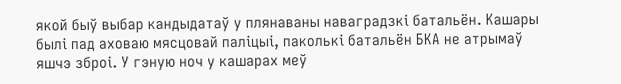якой быў выбар кандыдатаў у плянаваны наваградзкі батальён. Кашары былі пад аховаю мясцовай паліцыі, паколькі батальён БКА не атрымаў яшчэ зброі. У гэную ноч у кашарах меў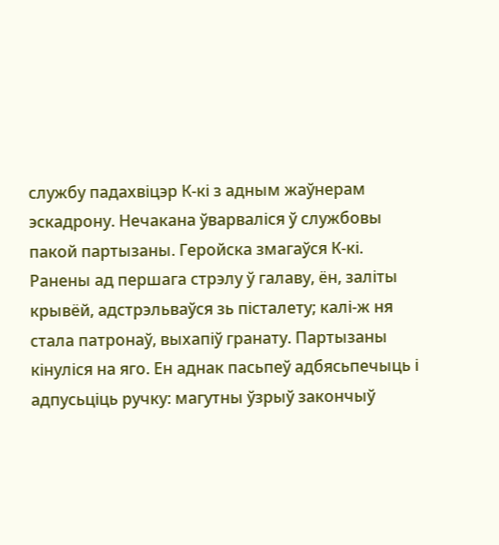службу падахвіцэр К-кі з адным жаўнерам эскадрону. Нечакана ўварваліся ў службовы пакой партызаны. Геройска змагаўся К-кі. Ранены ад першага стрэлу ў галаву, ён, заліты крывёй, адстрэльваўся зь пісталету; калі-ж ня стала патронаў, выхапіў гранату. Партызаны кінуліся на яго. Ен аднак пасьпеў адбясьпечыць і адпусьціць ручку: магутны ўзрыў закончыў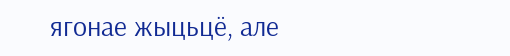ягонае жыцьцё, але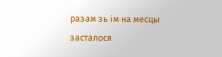разам зь ім на месцы засталося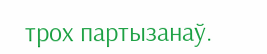трох партызанаў.